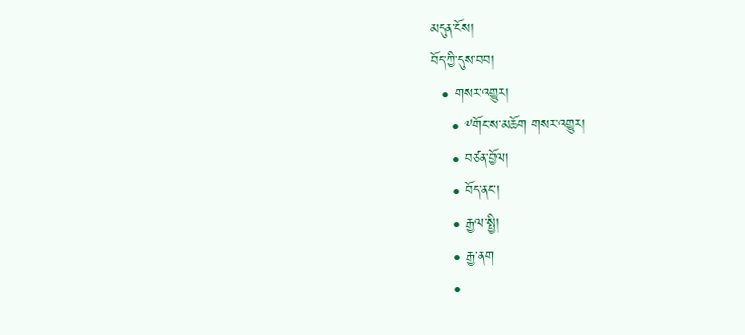མདུན་ངོས།
བོད་ཀྱི་དུས་བབ།
  • གསར་འགྱུར།
    • ༸གོང་ས་མཆོག གསར་འགྱུར།
    • བཙན་བྱོལ།
    • བོད་ནང་།
    • རྒྱལ་སྤྱི།
    • རྒྱ་ནག
    •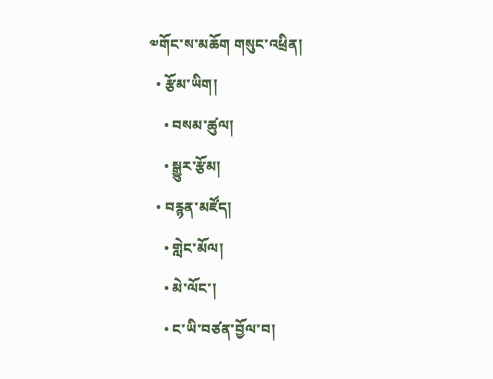༧གོང་ས་མཆོག གསུང་འཕྲིན།
  • རྩོམ་ཡིག།
    • བསམ་ཚུལ།
    • སྒྱུར་རྩོམ།
  • བརྙན་མཛོད།
    • གླེང་མོལ།
    • མེ་ལོང་།
    • ང་ཡི་བཙན་བྱོལ་བ།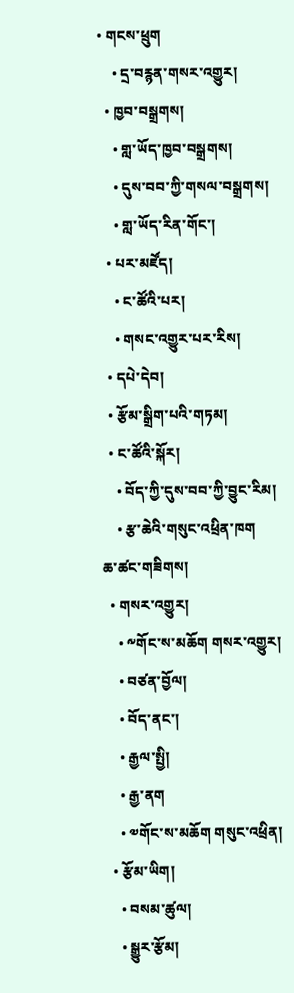• གངས་ཕྲུག
    • དྲ་བརྙན་གསར་འགྱུར།
  • ཁྱབ་བསྒྲགས།
    • གླ་ཡོད་ཁྱབ་བསྒྲགས།
    • དུས་བབ་ཀྱི་གསལ་བསྒྲགས།
    • གླ་ཡོད་རིན་གོང་།
  • པར་མཛོད།
    • ང་ཚོའི་པར།
    • གསང་འགྱུར་པར་རིས།
  • དཔེ་དེབ།
  • རྩོམ་སྒྲིག་པའི་གཏམ།
  • ང་ཚོའི་སྐོར།
    • བོད་ཀྱི་དུས་བབ་ཀྱི་བྱུང་རིམ།
    • རྩ་ཆེའི་གསུང་འཕྲིན་ཁག
ཆ་ཚང་གཟིགས།
  • གསར་འགྱུར།
    • ༸གོང་ས་མཆོག གསར་འགྱུར།
    • བཙན་བྱོལ།
    • བོད་ནང་།
    • རྒྱལ་སྤྱི།
    • རྒྱ་ནག
    • ༧གོང་ས་མཆོག གསུང་འཕྲིན།
  • རྩོམ་ཡིག།
    • བསམ་ཚུལ།
    • སྒྱུར་རྩོམ།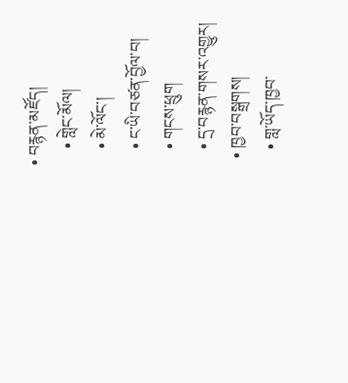• བརྙན་མཛོད།
    • གླེང་མོལ།
    • མེ་ལོང་།
    • ང་ཡི་བཙན་བྱོལ་བ།
    • གངས་ཕྲུག
    • དྲ་བརྙན་གསར་འགྱུར།
  • ཁྱབ་བསྒྲགས།
    • གླ་ཡོད་ཁྱབ་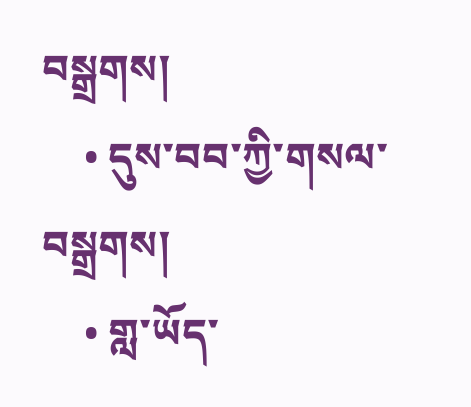བསྒྲགས།
    • དུས་བབ་ཀྱི་གསལ་བསྒྲགས།
    • གླ་ཡོད་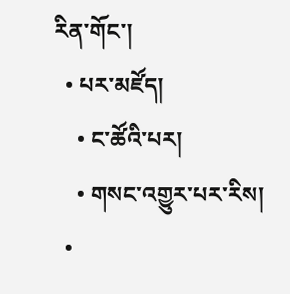རིན་གོང་།
  • པར་མཛོད།
    • ང་ཚོའི་པར།
    • གསང་འགྱུར་པར་རིས།
  •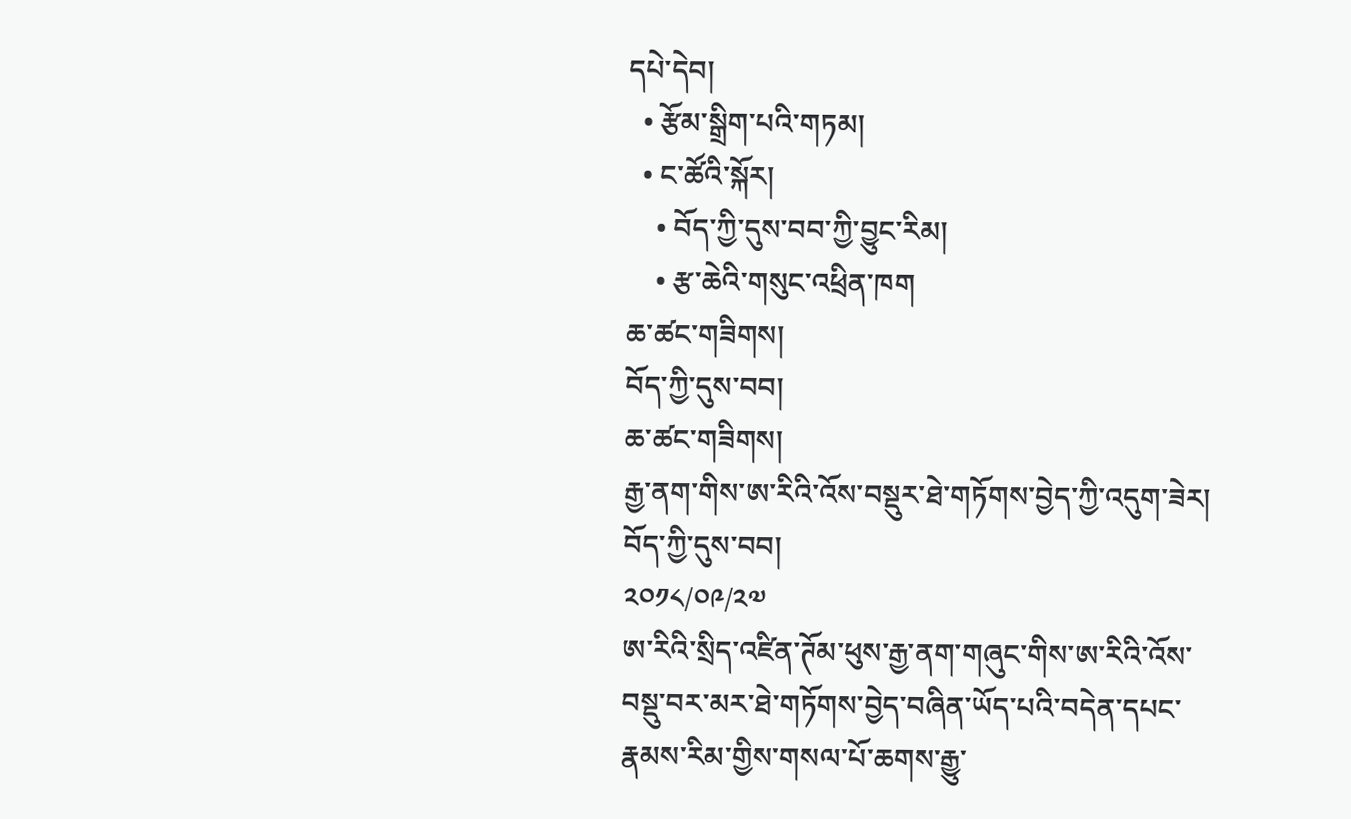དཔེ་དེབ།
  • རྩོམ་སྒྲིག་པའི་གཏམ།
  • ང་ཚོའི་སྐོར།
    • བོད་ཀྱི་དུས་བབ་ཀྱི་བྱུང་རིམ།
    • རྩ་ཆེའི་གསུང་འཕྲིན་ཁག
ཆ་ཚང་གཟིགས།
བོད་ཀྱི་དུས་བབ།
ཆ་ཚང་གཟིགས།
རྒྱ་ནག་གིས་ཨ་རིའི་འོས་བསྡུར་ཐེ་གཏོགས་བྱེད་ཀྱི་འདུག་ཟེར།
བོད་ཀྱི་དུས་བབ།
༢༠༡༨/༠༩/༢༧
ཨ་རིའི་སྲིད་འཛིན་ཊོམ་ཕུས་རྒྱ་ནག་གཞུང་གིས་ཨ་རིའི་འོས་བསྡུ་བར་མར་ཐེ་གཏོགས་བྱེད་བཞིན་ཡོད་པའི་བདེན་དཔང་རྣམས་རིམ་གྱིས་གསལ་པོ་ཆགས་རྒྱུ་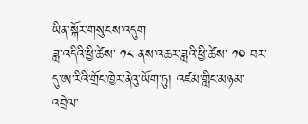ཡིན་སྐོར་གསུངས་འདུག
ཟླ་འདིའི་ཕྱི་ཚེས་ ༡༨ ནས་འཆར་ཟླའི་ཕྱི་ཚེས་ ༡༠ བར་དུ་ཨ་རིའི་གྲོང་ཁྱེར་ནེའུ་ཡོག་ཏུ། འཛམ་གླིང་མཉམ་འབྲེལ་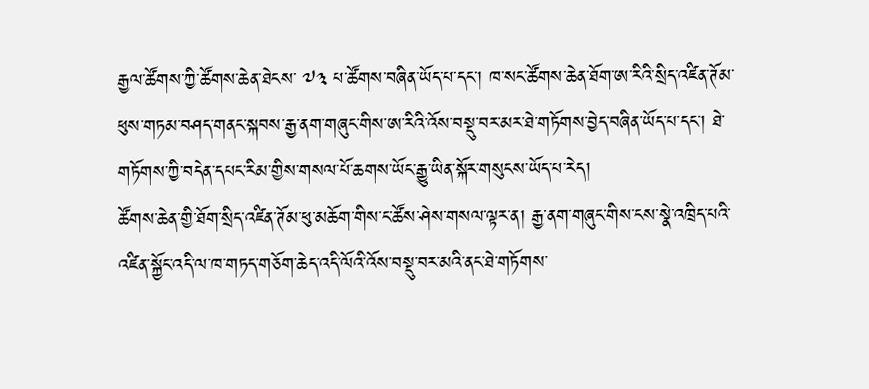རྒྱལ་ཚོགས་ཀྱི་ཚོགས་ཆེན་ཐེངས་ ༧༣ པ་ཚོགས་བཞིན་ཡོད་པ་དང་། ཁ་སང་ཚོགས་ཆེན་ཐོག་ཨ་རིའི་སྲིད་འཛིན་ཊོམ་ཕུས་གཏམ་བཤད་གནང་སྐབས་རྒྱ་ནག་གཞུང་གིས་ཨ་རིའི་འོས་བསྡུ་བར་མར་ཐེ་གཏོགས་བྱེད་བཞིན་ཡོད་པ་དང་། ཐེ་གཏོགས་ཀྱི་བདེན་དཔང་རིམ་གྱིས་གསལ་པོ་ཆགས་ཡོང་རྒྱུ་ཡིན་སྐོར་གསུངས་ཡོད་པ་རེད།
ཚོགས་ཆེན་གྱི་ཐོག་སྲིད་འཛིན་ཊོམ་ཕུ་མཆོག་གིས་ང་ཚོས་ཤེས་གསལ་ལྟར་ན། རྒྱ་ནག་གཞུང་གིས་ངས་སྣེ་འཁྲིད་པའི་འཛིན་སྐྱོང་འདི་ལ་ཁ་གཏད་གཅོག་ཆེད་འདི་ལོའི་འོས་བསྡུ་བར་མའི་ནང་ཐེ་གཏོགས་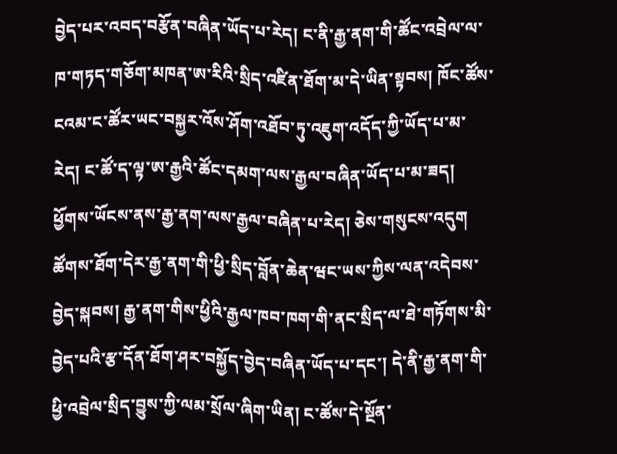བྱེད་པར་འབད་བརྩོན་བཞིན་ཡོད་པ་རེད། ང་ནི་རྒྱ་ནག་གི་ཚོང་འབྲེལ་ལ་ཁ་གཏད་གཅོག་མཁན་ཨ་རིའི་སྲིད་འཛིན་ཐོག་མ་དེ་ཡིན་སྟབས། ཁོང་ཚོས་ངའམ་ང་ཚོར་ཡང་བསྐྱར་འོས་ཤོག་འཐོབ་ཏུ་འཇུག་འདོད་ཀྱི་ཡོད་པ་མ་རེད། ང་ཚོ་ད་ལྟ་ཨ་རྒྱའི་ཚོང་དམག་ལས་རྒྱལ་བཞིན་ཡོད་པ་མ་ཟད། ཕྱོགས་ཡོངས་ནས་རྒྱ་ནག་ལས་རྒྱལ་བཞིན་པ་རེད། ཅེས་གསུངས་འདུག
ཚོགས་ཐོག་དེར་རྒྱ་ནག་གི་ཕྱི་སྲིད་བློན་ཆེན་ཝང་ཡས་ཀྱིས་ལན་འདེབས་བྱེད་སྐབས། རྒྱ་ནག་གིས་ཕྱིའི་རྒྱལ་ཁབ་ཁག་གི་ནང་སྲིད་ལ་ཐེ་གཏོགས་མི་བྱེད་པའི་རྩ་དོན་ཐོག་ཤར་བསྐྱོད་བྱེད་བཞིན་ཡོད་པ་དང་། དེ་ནི་རྒྱ་ནག་གི་ཕྱི་འབྲེལ་སྲིད་བྱུས་ཀྱི་ལམ་སྲོལ་ཞིག་ཡིན། ང་ཚོས་དེ་སྔོན་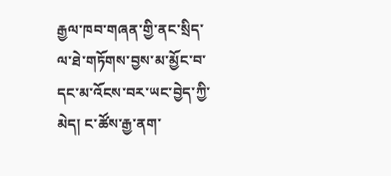རྒྱལ་ཁབ་གཞན་གྱི་ནང་སྲིད་ལ་ཐེ་གཏོགས་བྱས་མ་མྱོང་བ་དང་མ་འོངས་བར་ཡང་བྱེད་ཀྱི་མེད། ང་ཚོས་རྒྱ་ནག་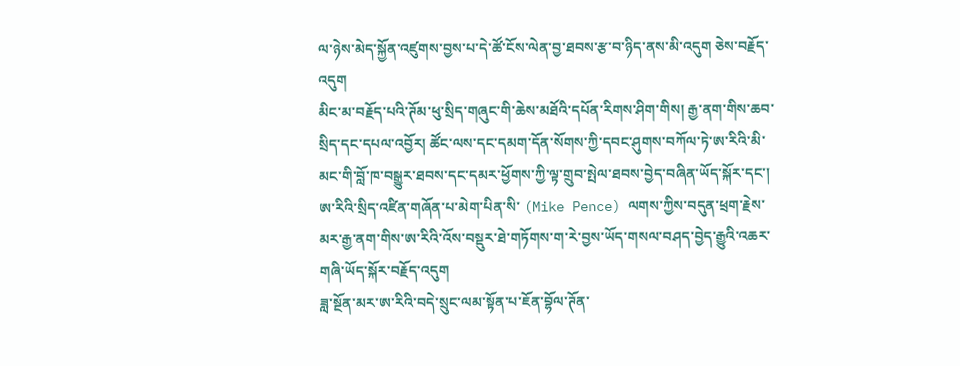ལ་ཉེས་མེད་སྐྱོན་འཛུགས་བྱས་པ་དེ་ཚོ་ངོས་ལེན་བྱ་ཐབས་རྩ་བ་ཉིད་ནས་མི་འདུག ཅེས་བརྗོད་འདུག
མིང་མ་བརྗོད་པའི་ཊོམ་ཕུ་སྲིད་གཞུང་གི་ཆེས་མཐོའི་དཔོན་རིགས་ཤིག་གིས། རྒྱ་ནག་གིས་ཆབ་སྲིད་དང་དཔལ་འབྱོར། ཚོང་ལས་དང་དམག་དོན་སོགས་ཀྱི་དབང་ཤུགས་བཀོལ་ཏེ་ཨ་རིའི་མི་མང་གི་བློ་ཁ་བསྒྱུར་ཐབས་དང་དམར་ཕྱོགས་ཀྱི་ལྟ་གྲུབ་སྤེལ་ཐབས་བྱེད་བཞིན་ཡོད་སྐོར་དང་། ཨ་རིའི་སྲིད་འཛིན་གཞོན་པ་མེག་པིན་སི་ (Mike Pence) ལགས་ཀྱིས་བདུན་ཕྲག་རྗེས་མར་རྒྱ་ནག་གིས་ཨ་རིའི་འོས་བསྡུར་ཐེ་གཏོགས་ག་རེ་བྱས་ཡོད་གསལ་བཤད་བྱེད་རྒྱུའི་འཆར་གཞི་ཡོད་སྐོར་བརྗོད་འདུག
ཟླ་སྔོན་མར་ཨ་རིའི་བདེ་སྲུང་ལམ་སྟོན་པ་ཇོན་བྷོལ་ཊོན་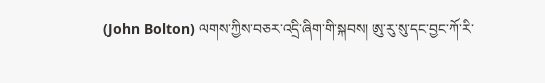(John Bolton) ལགས་ཀྱིས་བཅར་འདྲི་ཞིག་གི་སྐབས། ཨུ་རུ་སུ་དང་བྱང་ཀོ་རི་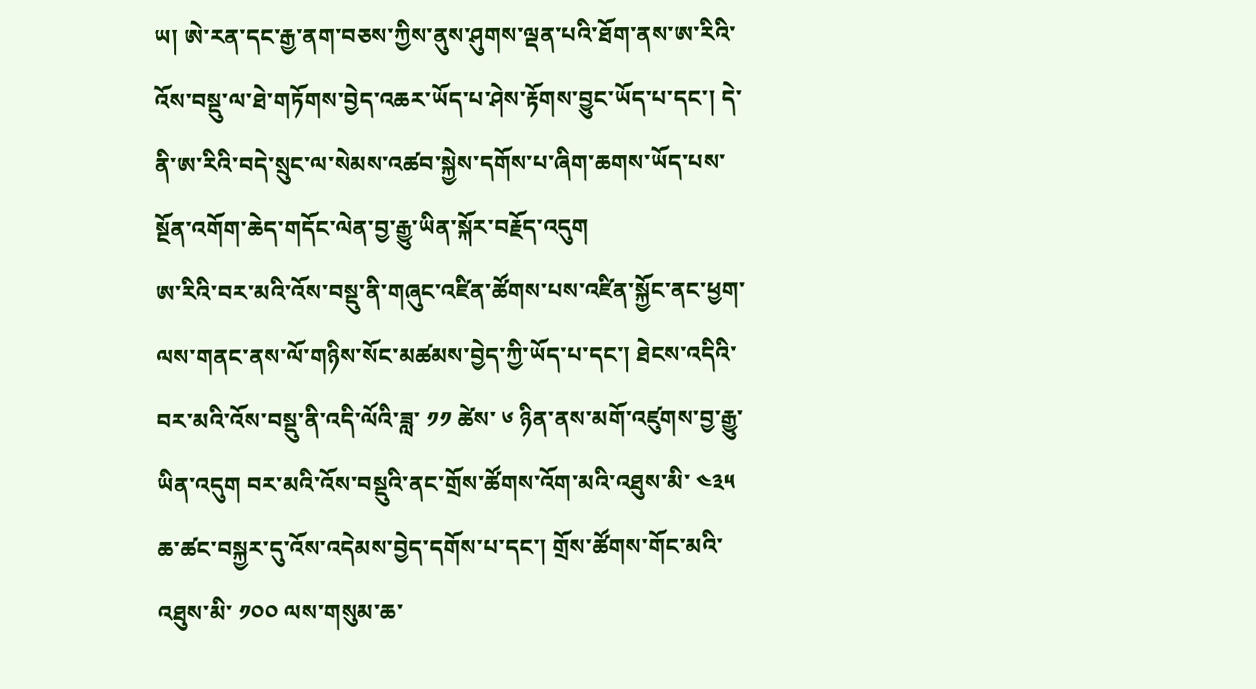ཡ། ཨེ་རན་དང་རྒྱ་ནག་བཅས་ཀྱིས་ནུས་ཤུགས་ལྡན་པའི་ཐོག་ནས་ཨ་རིའི་འོས་བསྡུ་ལ་ཐེ་གཏོགས་བྱེད་འཆར་ཡོད་པ་ཤེས་རྟོགས་བྱུང་ཡོད་པ་དང་། དེ་ནི་ཨ་རིའི་བདེ་སྲུང་ལ་སེམས་འཚབ་སྐྱེས་དགོས་པ་ཞིག་ཆགས་ཡོད་པས་སྔོན་འགོག་ཆེད་གདོང་ལེན་བྱ་རྒྱུ་ཡིན་སྐོར་བརྗོད་འདུག
ཨ་རིའི་བར་མའི་འོས་བསྡུ་ནི་གཞུང་འཛིན་ཚོགས་པས་འཛིན་སྐྱོང་ནང་ཕྱག་ལས་གནང་ནས་ལོ་གཉིས་སོང་མཚམས་བྱེད་ཀྱི་ཡོད་པ་དང་། ཐེངས་འདིའི་བར་མའི་འོས་བསྡུ་ནི་འདི་ལོའི་ཟླ་ ༡༡ ཚེས་ ༦ ཉིན་ནས་མགོ་འཛུགས་བྱ་རྒྱུ་ཡིན་འདུག བར་མའི་འོས་བསྡུའི་ནང་གྲོས་ཚོགས་འོག་མའི་འཐུས་མི་ ༤༣༥ ཆ་ཚང་བསྐྱར་དུ་འོས་འདེམས་བྱེད་དགོས་པ་དང་། གྲོས་ཚོགས་གོང་མའི་འཐུས་མི་ ༡༠༠ ལས་གསུམ་ཆ་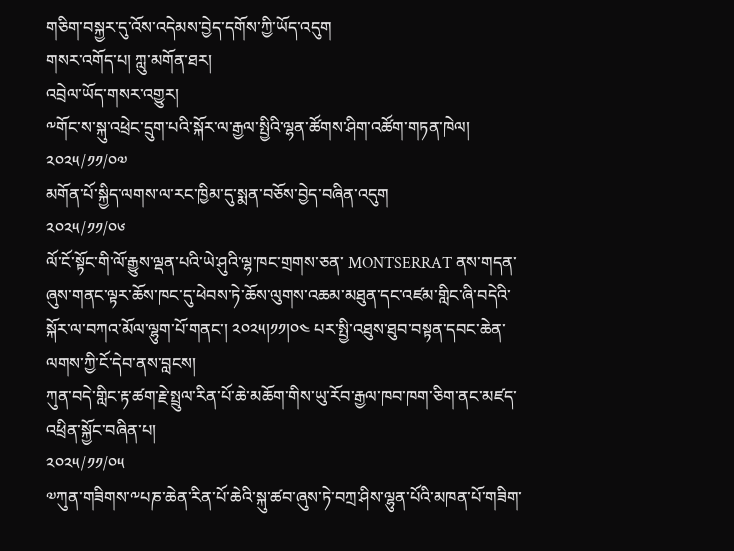གཅིག་བསྐྱར་དུ་འོས་འདེམས་བྱེད་དགོས་ཀྱི་ཡོད་འདུག
གསར་འགོད་པ། ཀླུ་མགོན་ཐར།
འབྲེལ་ཡོད་གསར་འགྱུར།
༸གོང་ས་སྐུ་འཕྲེང་དྲུག་པའི་སྐོར་ལ་རྒྱལ་སྤྱིའི་ལྷན་ཚོགས་ཤིག་འཚོག་གཏན་ཁེལ།
༢༠༢༥/༡༡/༠༧
མགོན་པོ་སྐྱིད་ལགས་ལ་རང་ཁྱིམ་དུ་སྨན་བཅོས་བྱེད་བཞིན་འདུག
༢༠༢༥/༡༡/༠༦
ལོ་ངོ་སྟོང་གི་ལོ་རྒྱུས་ལྡན་པའི་ཡེ་ཤུའི་ལྷ་ཁང་གྲགས་ཅན་ MONTSERRAT ནས་གདན་ཞུས་གནང་ལྟར་ཆོས་ཁང་དུ་ཕེབས་ཏེ་ཆོས་ལུགས་འཆམ་མཐུན་དང་འཛམ་གླིང་ཞི་བདེའི་སྐོར་ལ་བཀའ་མོལ་ལྷུག་པོ་གནང་། ༢༠༢༥།༡༡།༠༤ པར་སྤྱི་འཐུས་ཐུབ་བསྟན་དབང་ཆེན་ལགས་ཀྱི་ངོ་དེབ་ནས་བླངས།
ཀུན་བདེ་གླིང་རྟ་ཚག་རྗེ་སྤྲུལ་རིན་པོ་ཆེ་མཆོག་གིས་ཡུ་རོབ་རྒྱལ་ཁབ་ཁག་ཅིག་ནང་མཛད་འཕྲིན་སྐྱོང་བཞིན་པ།
༢༠༢༥/༡༡/༠༥
༧ཀུན་གཟིགས་༸པཎ་ཆེན་རིན་པོ་ཆེའི་སྐུ་ཚབ་ཞུས་ཏེ་བཀྲ་ཤིས་ལྷུན་པོའི་མཁན་པོ་གཟིག་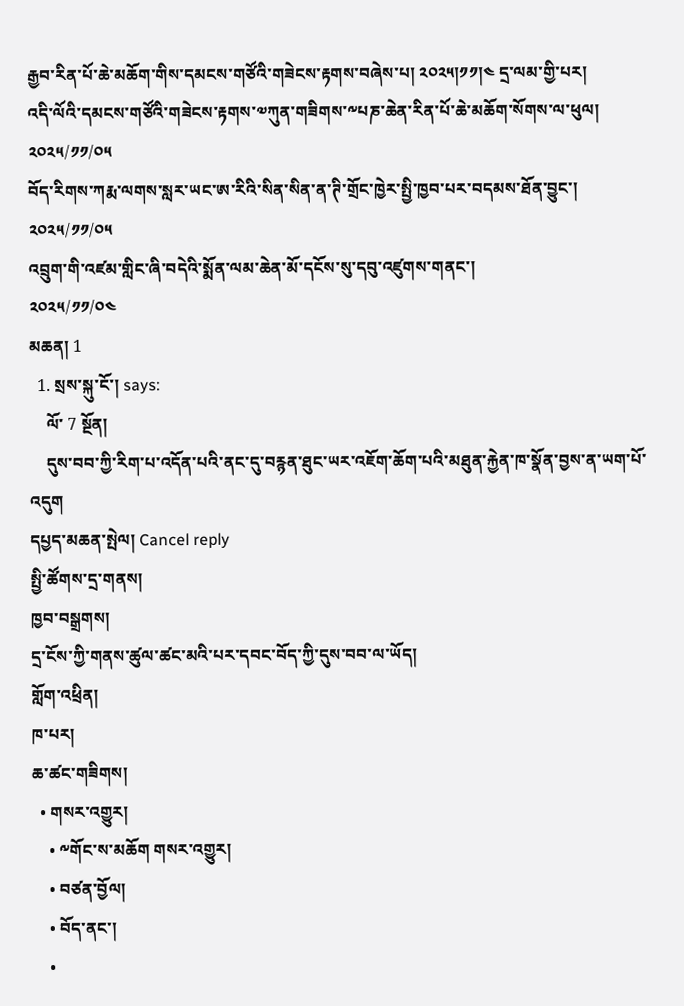རྒྱབ་རིན་པོ་ཆེ་མཆོག་གིས་དམངས་གཙོའི་གཟེངས་རྟགས་བཞེས་པ། ༢༠༢༥།༡༡།༤ དྲ་ལམ་གྱི་པར།
འདི་ལོའི་དམངས་གཙོའི་གཟེངས་རྟགས་༧ཀུན་གཟིགས་༸པཎ་ཆེན་རིན་པོ་ཆེ་མཆོག་སོགས་ལ་ཕུལ།
༢༠༢༥/༡༡/༠༥
བོད་རིགས་ཀརྨ་ལགས་སླར་ཡང་ཨ་རིའི་སིན་སིན་ན་ཊི་གྲོང་ཁྱེར་སྤྱི་ཁྱབ་པར་བདམས་ཐོན་བྱུང་།
༢༠༢༥/༡༡/༠༥
འབྲུག་གི་འཛམ་གླིང་ཞི་བདེའི་སྨོན་ལམ་ཆེན་མོ་དངོས་སུ་དབུ་འཛུགས་གནང་།
༢༠༢༥/༡༡/༠༤
མཆན། 1
  1. སྲས་སྐུ་ངོ་། says:
    ལོ་ 7 སྔོན།
    དུས་བབ་ཀྱི་རིག་པ་འདོན་པའི་ནང་དུ་བརྙན་ཐུང་ཡར་འཇོག་ཆོག་པའི་མཐུན་རྐྱེན་ཁ་སྣོན་བྱས་ན་ཡག་པོ་འདུག
དཔྱད་མཆན་སྤེལ། Cancel reply
སྤྱི་ཚོགས་དྲ་གནས།
ཁྱབ་བསྒྲགས།
དྲ་ངོས་ཀྱི་གནས་ཚུལ་ཚང་མའི་པར་དབང་བོད་ཀྱི་དུས་བབ་ལ་ཡོད།
གློག་འཕྲིན།
ཁ་པར།
ཆ་ཚང་གཟིགས།
  • གསར་འགྱུར།
    • ༸གོང་ས་མཆོག གསར་འགྱུར།
    • བཙན་བྱོལ།
    • བོད་ནང་།
    •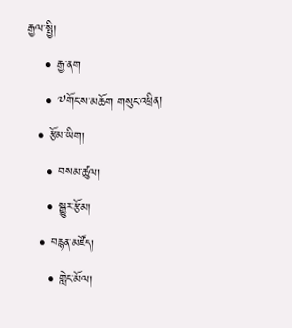རྒྱལ་སྤྱི།
    • རྒྱ་ནག
    • ༧གོང་ས་མཆོག གསུང་འཕྲིན།
  • རྩོམ་ཡིག།
    • བསམ་ཚུལ།
    • སྒྱུར་རྩོམ།
  • བརྙན་མཛོད།
    • གླེང་མོལ།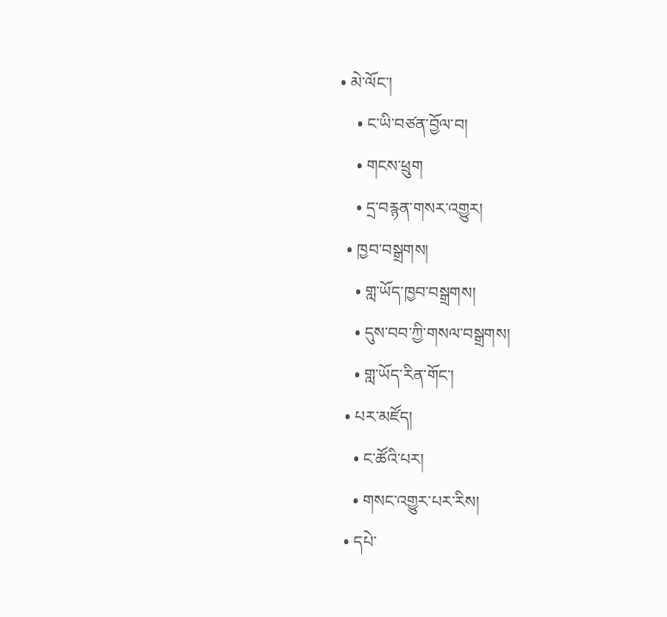• མེ་ལོང་།
    • ང་ཡི་བཙན་བྱོལ་བ།
    • གངས་ཕྲུག
    • དྲ་བརྙན་གསར་འགྱུར།
  • ཁྱབ་བསྒྲགས།
    • གླ་ཡོད་ཁྱབ་བསྒྲགས།
    • དུས་བབ་ཀྱི་གསལ་བསྒྲགས།
    • གླ་ཡོད་རིན་གོང་།
  • པར་མཛོད།
    • ང་ཚོའི་པར།
    • གསང་འགྱུར་པར་རིས།
  • དཔེ་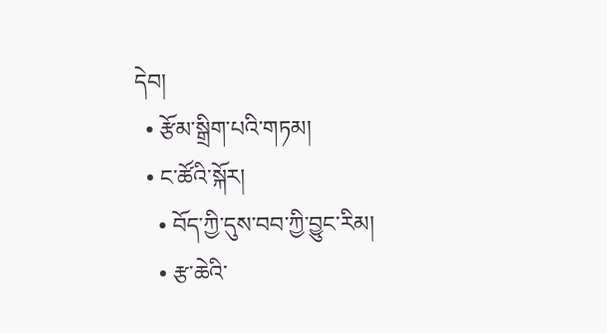དེབ།
  • རྩོམ་སྒྲིག་པའི་གཏམ།
  • ང་ཚོའི་སྐོར།
    • བོད་ཀྱི་དུས་བབ་ཀྱི་བྱུང་རིམ།
    • རྩ་ཆེའི་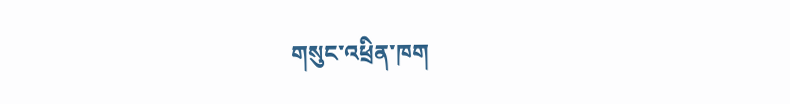གསུང་འཕྲིན་ཁག